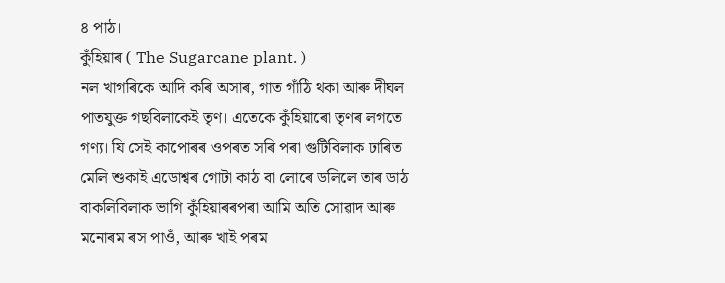৪ পাঠ।
কুঁহিয়াৰ ( The Sugarcane plant. )
নল খাগৰিকে আদি কৰি অসাৰ, গাত গাঁঠি থকা আৰু দীঘল পাতযুক্ত গছবিলাকেই তৃণ। এতেকে কুঁহিয়াৰো তৃণৰ লগতে গণ্য। যি সেই কাপোৰৰ ওপৰত সৰি পৰা গুটিবিলাক ঢাৰিত মেলি শুকাই এডোশ্বৰ গোটা কাঠ বা লোৰে ডলিলে তাৰ ডাঠ বাকলিবিলাক ভাগি কুঁহিয়াৰৰপৰা আমি অতি সোৱাদ আৰু মনোৰম ৰস পাওঁ, আৰু খাই পৰম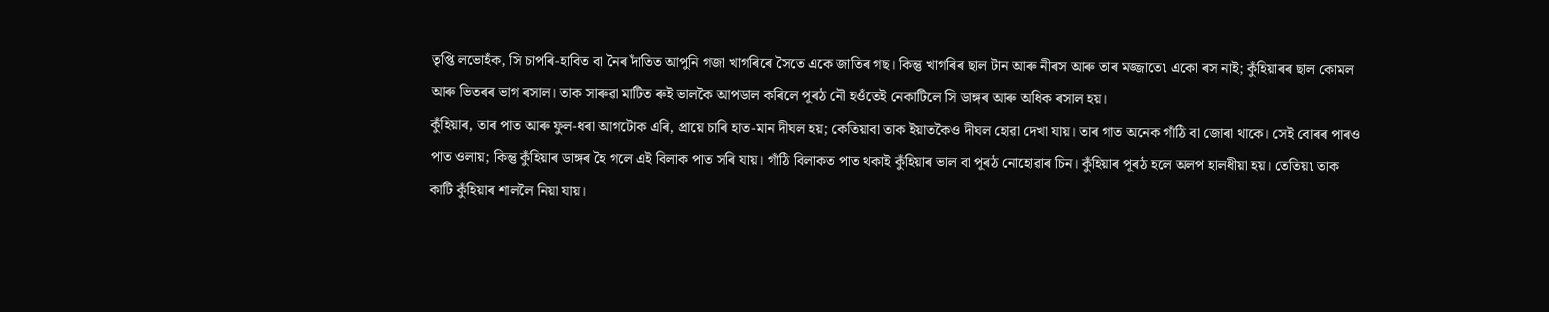তৃপ্তি লভোহঁক, সি চাপৰি-হাবিত বা নৈৰ দাঁতিত আপুনি গজা খাগৰিৰে সৈতে একে জাতিৰ গছ। কিন্তু খাগৰিৰ ছাল টান আৰু নীৰস আৰু তাৰ মজ্জাতে৷ একো ৰস নাই; কুঁহিয়াৰৰ ছাল কোমল আৰু ভিতৰৰ ভাগ ৰসাল। তাক সাৰুৱা মাটিত ৰুই ভালকৈ আপডাল কৰিলে পূৰঠ নৌ হওঁতেই নেকাটিলে সি ডাঙ্গৰ আৰু অধিক ৰসাল হয়।
কুঁহিয়াৰ, তাৰ পাত আৰু ফুল-ধৰা আগটোক এৰি, প্ৰায়ে চাৰি হাত-মান দীঘল হয়; কেতিয়াবা তাক ইয়াতকৈও দীঘল হোৱা দেখা যায়। তাৰ গাত অনেক গাঁঠি বা জোৰা থাকে। সেই বোৰৰ পাৰও পাত ওলায়; কিন্তু কুঁহিয়াৰ ডাঙ্গৰ হৈ গলে এই বিলাক পাত সৰি যায়। গাঁঠি বিলাকত পাত থকাই কুঁহিয়াৰ ভাল বা পূৰঠ নোহোৱাৰ চিন। কুঁহিয়াৰ পূৰঠ হলে অলপ হালধীয়া হয়। তেতিয়৷ তাক কাটি কুঁহিয়াৰ শাললৈ নিয়া যায়।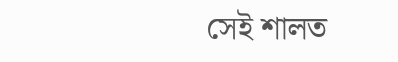সেই শালত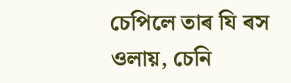চেপিলে তাৰ যি ৰস ওলায়, চেনি